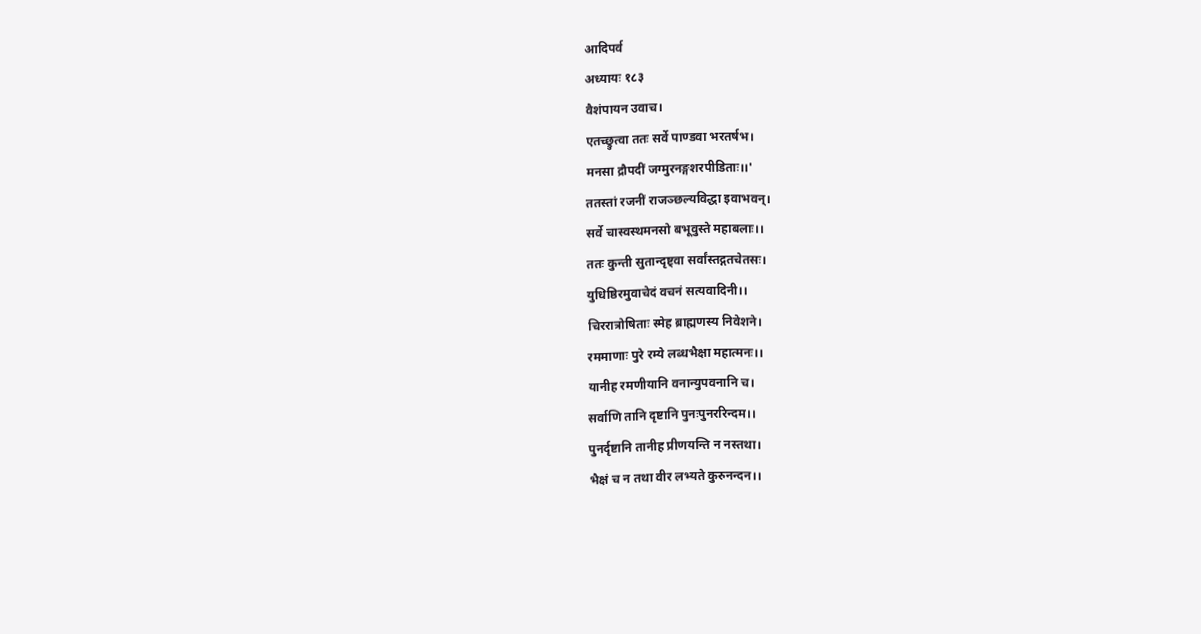आदिपर्व
अध्यायः १८३
वैशंपायन उवाच।
एतच्छ्रुत्वा ततः सर्वे पाण्डवा भरतर्षभ।
मनसा द्रौपदीं जग्मुरनङ्गशरपीडिताः।।'
ततस्तां रजनीं राजञ्छल्यविद्धा इवाभवन्।
सर्वे चास्वस्थमनसो बभूवुस्ते महाबलाः।।
ततः कुन्ती सुतान्दृष्ट्वा सर्वांस्तद्गतचेतसः।
युधिष्ठिरमुवाचेदं वचनं सत्यवादिनी।।
चिररात्रोषिताः स्मेह ब्राह्मणस्य निवेशने।
रममाणाः पुरे रम्ये लब्धभैक्षा महात्मनः।।
यानीह रमणीयानि वनान्युपवनानि च।
सर्वाणि तानि दृष्टानि पुनःपुनररिन्दम।।
पुनर्दृष्टानि तानीह प्रीणयन्ति न नस्तथा।
भैक्षं च न तथा वीर लभ्यते कुरुनन्दन।।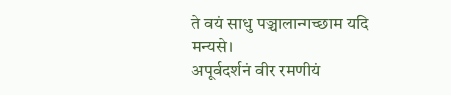ते वयं साधु पञ्चालान्गच्छाम यदि मन्यसे।
अपूर्वदर्शनं वीर रमणीयं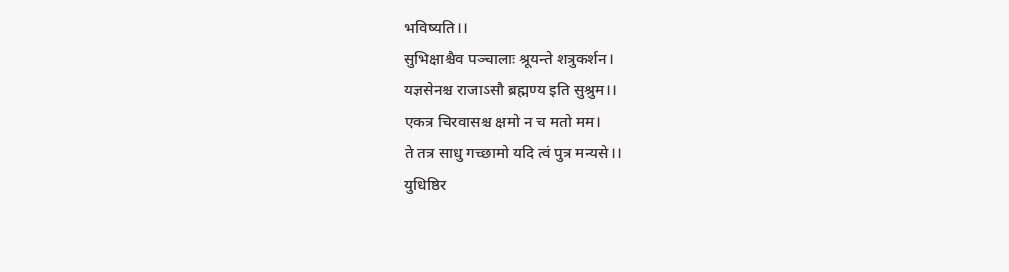भविष्यति।।
सुभिक्षाश्चैव पञ्चालाः श्रूयन्ते शत्रुकर्शन।
यज्ञसेनश्च राजाऽसौ ब्रह्मण्य इति सुश्रुम।।
एकत्र चिरवासश्च क्षमो न च मतो मम।
ते तत्र साधु गच्छामो यदि त्वं पुत्र मन्यसे।।
युधिष्ठिर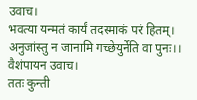उवाच।
भवत्या यन्मतं कार्यं तदस्माकं परं हितम्।
अनुजांस्तु न जानामि गच्छेयुर्नेति वा पुनः।।
वैशंपायन उवाच।
ततः कुन्ती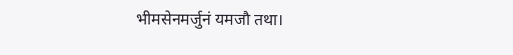भीमसेनमर्जुनं यमजौ तथा।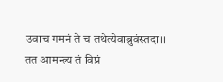उवाच गमनं ते च तथेत्येवाब्रुवंस्तदा।।
तत आमन्त्र्य तं विप्रं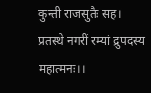कुन्ती राजसुतैः सह।
प्रतस्थे नगरीं रम्यां द्रुपदस्य महात्मनः।।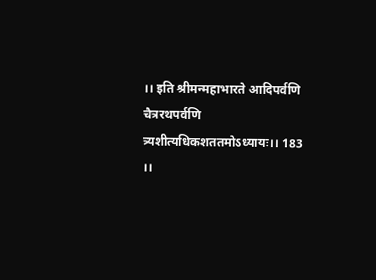।। इति श्रीमन्महाभारते आदिपर्वणि
चैत्ररथपर्वणि त्र्यशीत्यधिकशततमोऽध्यायः।। 183 ।।